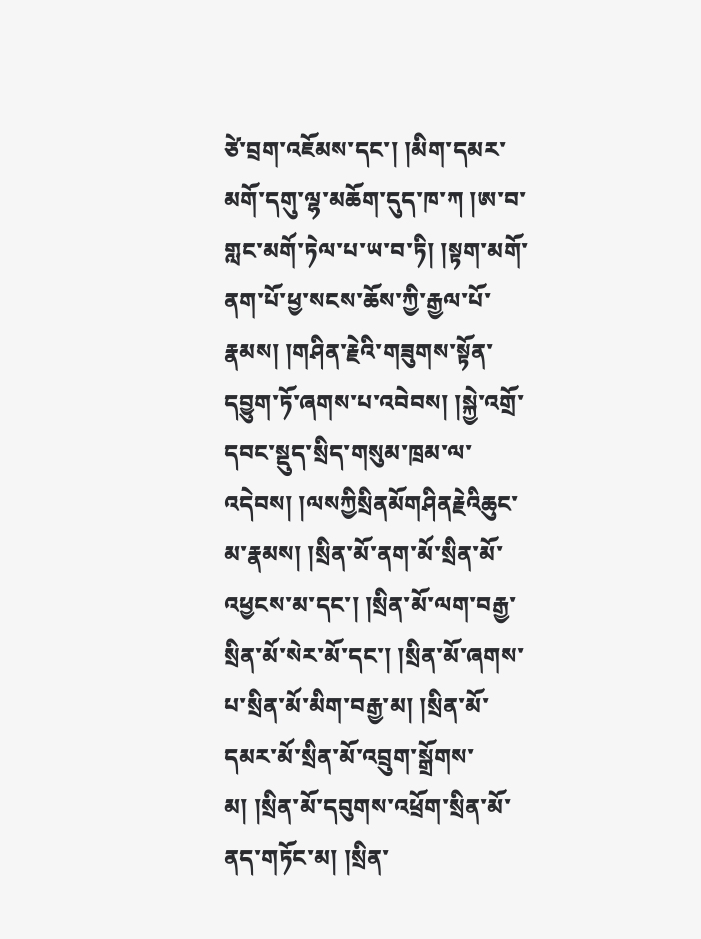ཙེ་བྲག་འཇོམས་དང་། །མིག་དམར་མགོ་དགུ་ལྷ་མཆོག་དུད་ཁ་ཀ །ཨ་བ་གླང་མགོ་ཏེལ་པ་ཡ་བ་ཏི། །སྟག་མགོ་ནག་པོ་ཕྱ་སངས་ཆོས་ཀྱི་རྒྱལ་པོ་རྣམས། །གཤིན་རྗེའི་གཟུགས་སྟོན་དབྱུག་ཏོ་ཞགས་པ་འབེབས། །སྐྱེ་འགྲོ་དབང་སྡུད་སྲིད་གསུམ་ཁྲམ་ལ་འདེབས། །ལསཀྱིསྲིནམོགཤིནརྗེའིཆུང་མ་རྣམས། །སྲིན་མོ་ནག་མོ་སྲིན་མོ་འཕྱངས་མ་དང་། །སྲིན་མོ་ལག་བརྒྱ་སྲིན་མོ་སེར་མོ་དང་། །སྲིན་མོ་ཞགས་པ་སྲིན་མོ་མིག་བརྒྱ་མ། །སྲིན་མོ་དམར་མོ་སྲིན་མོ་འབྲུག་སྒྲོགས་མ། །སྲིན་མོ་དབུགས་འཕྲོག་སྲིན་མོ་ནད་གཏོང་མ། །སྲིན་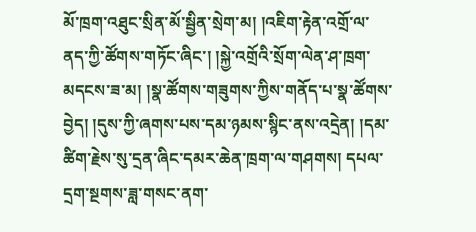མོ་ཁྲག་འཐུང་སྲིན་མོ་སྦྱིན་སྲེག་མ། །འཇིག་རྟེན་འགྲོ་ལ་ནད་ཀྱི་ཚོགས་གཏོང་ཞིང་། །སྐྱེ་འགྲོའི་སྲོག་ལེན་ཤ་ཁྲག་མདངས་ཟ་མ། །སྣ་ཚོགས་གཟུགས་ཀྱིས་གནོད་པ་སྣ་ཚོགས་བྱེད། །དུས་ཀྱི་ཞགས་པས་དམ་ཉམས་སྙིང་ནས་འདྲེན། །དམ་ཚིག་རྗེས་སུ་དྲན་ཞིང་དམར་ཆེན་ཁྲག་ལ་གཤགས། དཔལ་དྲག་སྔགས་ཟླ་གསང་ནག་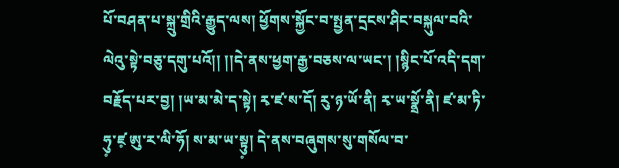པོ་བཤན་པ་སྐྲུ་གྲིའི་རྒྱུད་ལས། ཕྱོགས་སྐྱོང་བ་སྤྱན་དྲངས་ཤིང་བསྐུལ་བའི་ལེའུ་སྟེ་བཅུ་དགུ་པའོ།། །།དེ་ནས་ཕྱག་རྒྱ་བཅས་ལ་ཡང་། །སྙིང་པོ་འདི་དག་བརྗོད་པར་བྱ། །ཡ་མ་མེ་ད་སྟེ། རྭ་ཛ་ས་དོ། རུ་ཉ་ཡོ་ནི། རྭ་ཡ་སྣྲོ་ནི། ཛ་མ་ཏི་ཧུ༷་ཛ༷ ཨུ་ར་ལི་ཧོ། ས་མ་ཡ་སྟུ༷། དེ་ནས་བཞུགས་སུ་གསོལ་བ་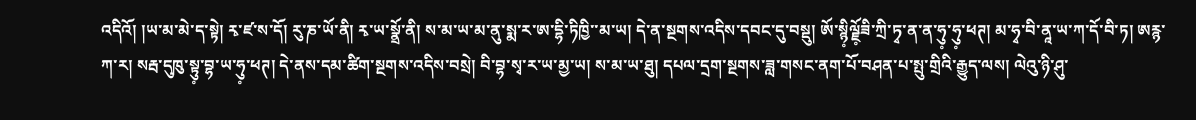འདིའོ། །ཡ་མ་མེ་ད་སྟེ། རྭ་ཛ་ས་དོ། རུ་ཎ་ཡོ་ནི། རྭ་ཡ་སྣྲོ་ནི། ས་མ་ཡ་མ་ནུ་སྨ་ར་ཨ་དྷི་ཏིཁྱི་་མ་ཡ། དེ་ན་སྔགས་འདིས་དབང་དུ་བསྡུ། ཨོ་སྙི༷ལྗོ༷ཟི་ཀྲི་ཏྭ་ན་ན་ཧུ༷་ཧུ༷་ཕཊ། མ་ཧྭ་བི་ནཱ་ཡ་ཀ་དོ་བི་ཏ། ཨརྙ་ཀ་ར། སརྦ་དུཁུ་སྟུ༷་བྷ་ཡ་ཧུ༷་ཕཊ། དེ་ནས་དམ་ཚིག་སྔགས་འདིས་བསྲེ། བི་བྷ་སྭ་ར་ཡ་མྱ་ཡ། ས་མ་ཡ་ཐུ། དཔལ་དྲག་སྔགས་ཟླ་གསང་ནག་པོ་བཤན་པ་སྤུ་གྲིའི་རྒྱུད་ལས། ལེའུ་ཉི་ཤུ་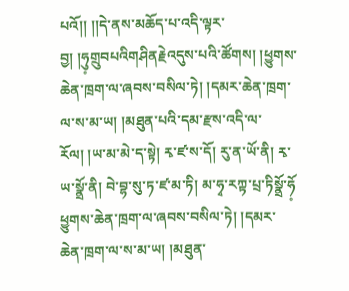པའོ།། །།དེ་ནས་མཆོད་པ་འདི་ལྟར་བྱ། །ཧུ༷གྲུབཔའིགཤིནརྗེའདུས་པའི་ཚོགས། །ཕྱུགས་ཆེན་ཁྲག་ལ་ཞབས་བསིལ་ཏེ། །དམར་ཆེན་ཁྲག་ལ་ས་མ་ཡ། །མཐུན་པའི་དམ་རྫས་འདི་ལ་རོལ། །ཡ་མ་མེ་ད་སྟེ། རྭ་ཛ་ས་དོ། རུ་ན་ཡོ་ནི། རྭ་ཡ་སྣྲོ་ནི། བེ་བྷ་སུ་ཏ་ཛ་མ་ཏི། མ་ཧྭ་རཀྟ་པྲ་ཏིསྣྲོ་ཧོ༷ ཕྱུགས་ཆེན་ཁྲག་ལ་ཞབས་བསིལ་ཏེ། །དམར་ཆེན་ཁྲག་ལ་ས་མ་ཡ། །མཐུན་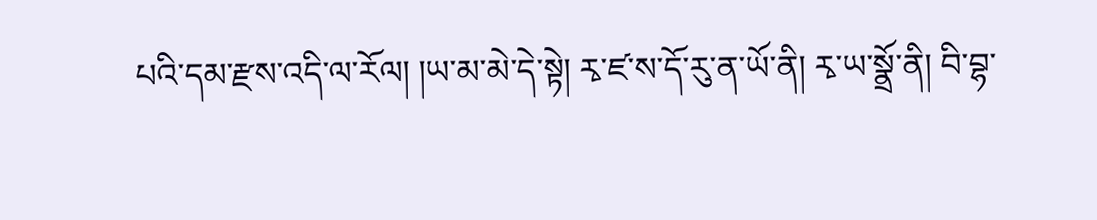པའི་དམ་རྫས་འདི་ལ་རོལ། །ཡ་མ་མེ་དེ་སྟེ། རྭ་ཛ་ས་དོ་རུ་ན་ཡོ་ནི། རྭ་ཡ་སྣྲོ་ནི། བི་བྷ་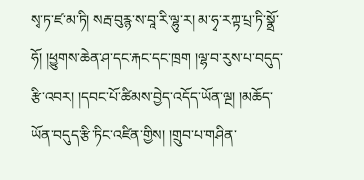སྭ་ཏ་ཛ་མ་ཏི། སརྦ་བུརྙ་ས་བཱ་རི་ལྷུ་ར། མ་ཧྭ་རཀྟ་པྲ་ཏི་སྣྲོ་ཧོ། །ཕྱུགས་ཆེན་ཤ་དང་རྐང་དང་ཁྲག །ལྷ་བ་རུས་པ་བདུད་རྩི་འབར། །དབང་པོ་ཚིམས་བྱེད་འདོད་ཡོན་ལྔ། །མཆོད་ཡོན་བདུད་རྩི་ཏིང་འཛིན་གྱིས། །གྲུབ་པ་གཤིན་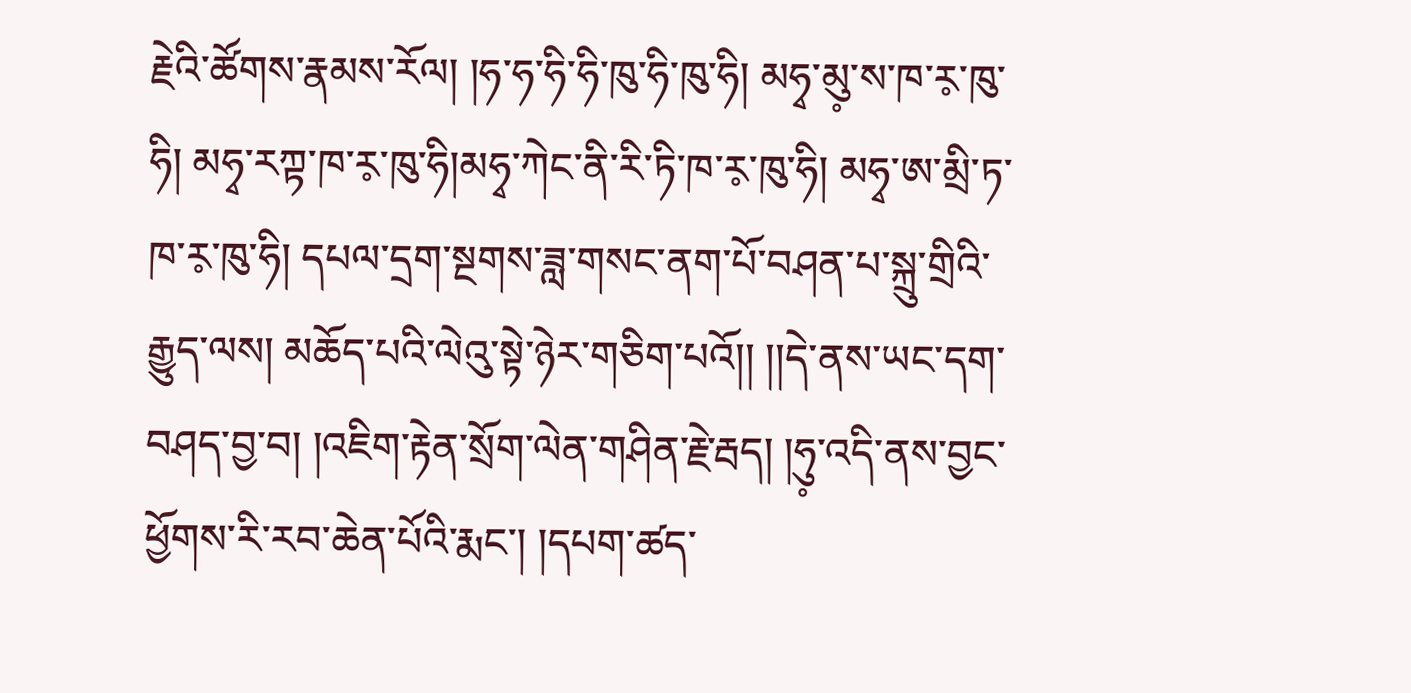རྗེའི་ཚོགས་རྣམས་རོལ། །ཧ་ཧ་ཧི་ཧི་ཁུ་ཧི་ཁུ་ཧི། མཧྭ་མུ༷་ས་ཁ་ར༷་ཁུ་ཧི། མཧྭ་རཀྟ་ཁ་ར༷་ཁུ་ཧི།མཧྭ་ཀེང་ནི་རི་ཏི་ཁ་ར༷་ཁུ་ཧི། མཧྭ་ཨ་མྲི་ཏ་ཁ་ར༷་ཁུ་ཧི། དཔལ་དྲག་སྔགས་ཟླ་གསང་ནག་པོ་བཤན་པ་སྐྲུ་གྲིའི་རྒྱུད་ལས། མཆོད་པའི་ལེའུ་སྟེ་ཉེར་གཅིག་པའོ།། །།དེ་ནས་ཡང་དག་བཤད་བྱ་བ། །འཇིག་རྟེན་སྲོག་ལེན་གཤིན་རྗེ་རྦད། །ཧུ༷་འདི་ནས་བྱང་ཕྱོགས་རི་རབ་ཆེན་པོའི་རྨང་། །དཔག་ཚད་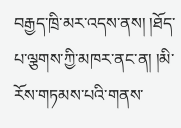བརྒྱད་ཁྲི་མར་འདས་ནས། །ཐོད་པ་ལྕགས་ཀྱི་མཁར་ནང་ན། །མི་རོས་གཏམས་པའི་གནས་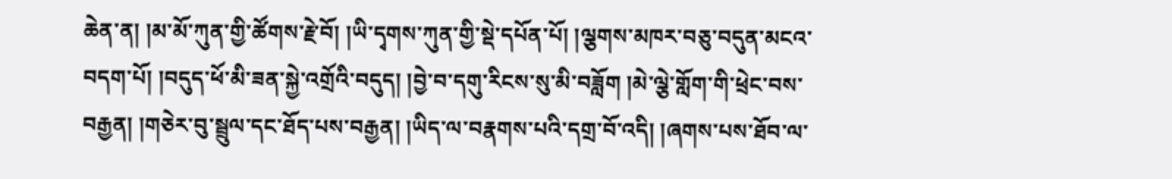ཆེན་ན། །མ་མོ་ཀུན་གྱི་ཚོགས་རྗེ་བོ། །ཡི་དྭགས་ཀུན་གྱི་སྡེ་དཔོན་པོ། །ལྕགས་མཁར་བཅུ་བདུན་མངའ་བདག་པོ། །བདུད་ཕོ་མི་ཟན་སྐྱེ་འགྲོའི་བདུད། །བྱེ་བ་དགུ་རིངས་སུ་མི་བཟློག །མེ་ལྕེ་གློག་གི་ཕྲེང་བས་བརྒྱན། །གཅེར་བུ་སྦྲུལ་དང་ཐོད་པས་བརྒྱན། །ཡིད་ལ་བརྣགས་པའི་དགྲ་བོ་འདི། །ཞགས་པས་ཐོབ་ལ་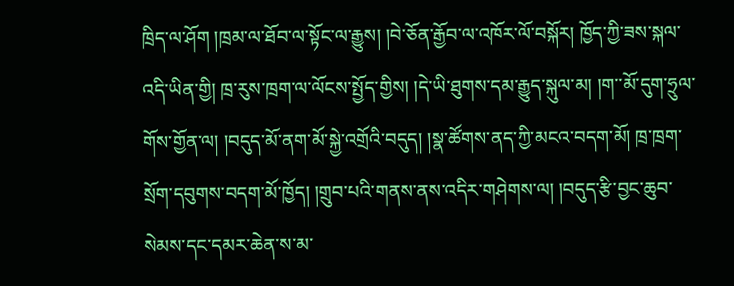ཁྲིད་ལ་ཤོག །ཁྲམ་ལ་ཐོབ་ལ་སྟོང་ལ་རྒྱུས། །བེ་ཅོན་རྒྱོབ་ལ་འཁོར་ལོ་བསྐོར། ཁྱོད་ཀྱི་ཟས་སྐལ་འདི་ཡིན་གྱི། ཁྲ་རུས་ཁྲག་ལ་ལོངས་སྤྱོད་གྱིས། །དེ་ཡི་ཐུགས་དམ་རྒྱུད་སྐུལ་མ། །ག་་མོ་དུག་ཧྲུལ་གོས་གྱོན་ལ། །བདུད་མོ་ནག་མོ་སྐྱེ་འགྲོའི་བདུད། །སྣ་ཚོགས་ནད་ཀྱི་མངའ་བདག་མོ། ཁྲ་ཁྲག་སྲོག་དབུགས་བདག་མོ་ཁྱོད། །གྲུབ་པའི་གནས་ནས་འདིར་གཤེགས་ལ། །བདུད་རྩི་བྱང་ཆུབ་སེམས་དང་དམར་ཆེན་ས་མ་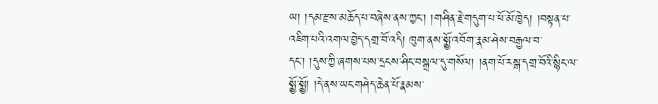ཡ། །དམ་རྫས་མཆོད་པ་བཞེས་ནས་ཀྱང་། །གཤིན་རྗེ་གདུག་པ་ཕོ་མོ་ཁྱེད། །བསྟན་པ་འཇིག་པའི་འགལ་བྱེད་དགྲ་བོ་འདི། ཁུག་ནས་སྨྱོ་འབོག་རྣམ་ཤེས་བརྒྱལ་བ་དང་། །དུས་ཀྱི་ཞགས་པས་དྲངས་ཤིང་བསྒྲལ་དུ་གསོལ། །ནག་པོ་རསྒ་དགྲ་བོའི་སྙིང་ལ་སྨྱོ་སྨྱོ། །དེ་ནས་ཡང་གཤེད་ཆེན་པོ་རྣམས་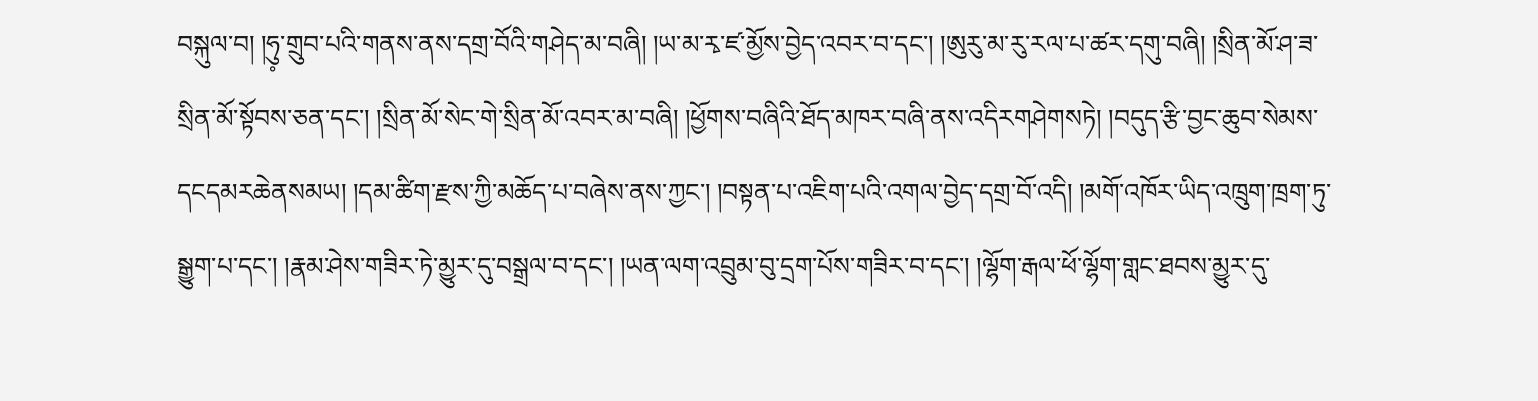བསྐུལ་བ། །ཧུ༷་གྲུབ་པའི་གནས་ནས་དགྲ་བོའི་གཤེད་མ་བཞི། །ཡ་མ་རྭ་ཛ་མྱོས་བྱེད་འབར་བ་དང་། །ཨུརུ་མ་རུ་རལ་པ་ཚར་དགུ་བཞི། །སྲིན་མོ་ཤ་ཟ་སྲིན་མོ་སྟོབས་ཅན་དང་། །སྲིན་མོ་སེང་གེ་སྲིན་མོ་འབར་མ་བཞི། །ཕྱོགས་བཞིའི་ཐོད་མཁར་བཞི་ནས་འདིརགཤེགསཏེ། །བདུད་རྩི་བྱང་ཆུབ་སེམས་དངདམརཆེནསམཡ། །དམ་ཚིག་རྫས་ཀྱི་མཆོད་པ་བཞེས་ནས་ཀྱང་། །བསྟན་པ་འཇིག་པའི་འགལ་བྱེད་དགྲ་བོ་འདི། །མགོ་འཁོར་ཡིད་འཁྲུག་ཁྲག་ཏུ་སྒྱུག་པ་དང་། །རྣམ་ཤེས་གཟིར་ཏེ་མྱུར་དུ་བསྒྲལ་བ་དང་། །ཡན་ལག་འབྲུམ་བུ་དྲག་པོས་གཟིར་བ་དང་། །ལྷོག་རྒལ་ཕོ་ལྷོག་གླང་ཐབས་མྱུར་དུ་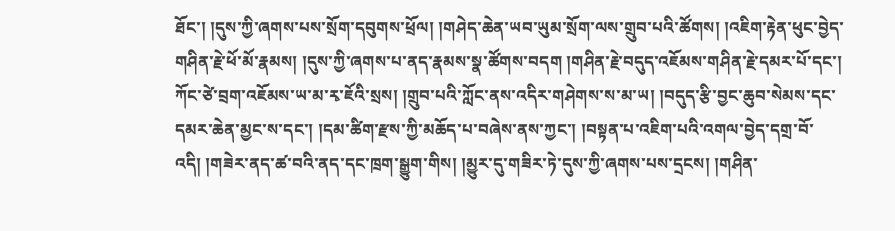ཐོང་། །དུས་ཀྱི་ཞགས་པས་སྲོག་དབུགས་ཕྲོལ། །གཤེད་ཆེན་ཡབ་ཡུམ་སྲོག་ལས་གྲུབ་པའི་ཚོགས། །འཇིག་རྟེན་ཕུང་བྱེད་གཤིན་རྗེ་ཕོ་མོ་རྣམས། །དུས་ཀྱི་ཞགས་པ་ནད་རྣམས་སྣ་ཚོགས་བདག །གཤིན་རྗེ་བདུད་འཇོམས་གཤིན་རྗེ་དམར་པོ་དང་། ཀོང་ཙེ་བྲག་འཇོམས་ཡ་མ་རྭ་ཇོའི་སྲས། །གྲུབ་པའི་ཀློང་ནས་འདིར་གཤེགས་ས་མ་ཡ། །བདུད་རྩི་བྱང་ཆུབ་སེམས་དང་དམར་ཆེན་མྱང་ས་དང་། །དམ་ཚིག་རྫས་ཀྱི་མཆོད་པ་བཞེས་ནས་ཀྱང་། །བསྟན་པ་འཇིག་པའི་འགལ་བྱེད་དགྲ་བོ་འདི། །གཟེར་ནད་ཚ་བའི་ནད་དང་ཁྲག་སྒྱུག་གིས། །མྱུར་དུ་གཟིར་ཏེ་དུས་ཀྱི་ཞགས་པས་དྲངས། །གཤིན་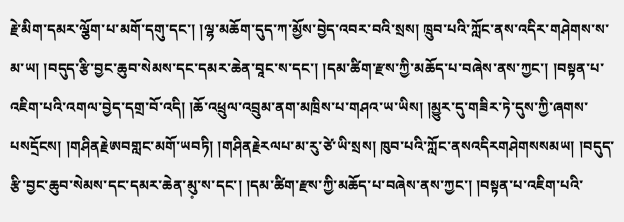རྗེ་མིག་དམར་ལྕོག་པ་མགོ་དགུ་དང་། །ལྷ་མཆོག་དུད་ཀ་མྱོས་བྱེད་འབར་བའི་སྲས། ཁྲུབ་པའི་ཀློང་ནས་འདིར་གཤེགས་ས་མ་ཡ། །བདུད་རྩི་བྱང་ཆུབ་སེམས་དང་དམར་ཆེན་བཱང་ས་དང་། །དམ་ཚིག་རྫས་ཀྱི་མཆོད་པ་བཞེས་ནས་ཀྱང་། །བསྟན་པ་འཇིག་པའི་འགལ་བྱེད་དགྲ་བོ་འདི། །ཆོ་འཕྲུལ་འབྲུམ་ནག་མཁྲིས་པ་གཤའ་ཡ་ཡིས། །མྱུར་དུ་གཟིར་ཏེ་དུས་ཀྱི་ཞགས་པསདྲོངས། །གཤིནརྗེཨབགླང་མགོ་ཡབཏི། །གཤིནརྗེརལཔ་མ་རུ་ཙེ་ཡི་སྲས། ཁུབ་པའི་ཀློང་ནསའདིརགཤེགསསམཡ། །བདུད་རྩི་བྱང་ཆུབ་སེམས་དང་དམར་ཆེན་མུ༷་ས་དང་། །དམ་ཚིག་རྫས་ཀྱི་མཆོད་པ་བཞེས་ནས་ཀྱང་། །བསྟན་པ་འཇིག་པའི་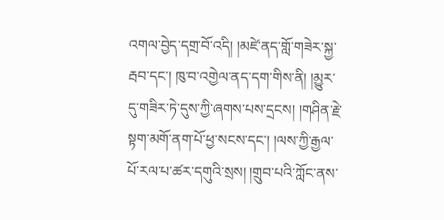འགལ་བྱེད་དགྲ་བོ་འདི། །མཛེ་ནད་གློ་གཟེར་སྐྱ་རྦབ་དང་། ཁུ་བ་འགྱེལ་ནད་དག་གིས་ནི། །མྱུར་དུ་གཟིར་ཏེ་དུས་ཀྱི་ཞགས་པས་དྲངས། །གཤིན་རྗེ་སྟག་མགོ་ནག་པོ་ཕྱ་སངས་དང་། །ལས་ཀྱི་རྒྱལ་པོ་རལ་པ་ཚར་དགུའི་སྲས། །གྲུབ་པའི་ཀློང་ནས་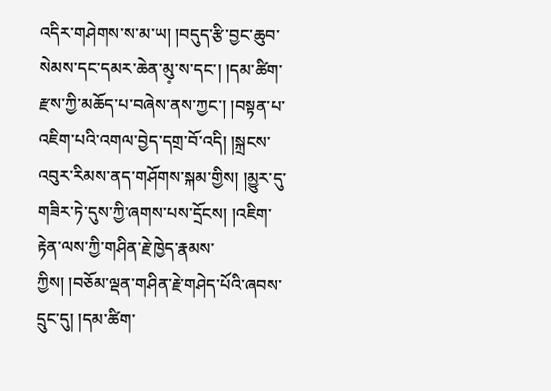འདིར་གཤེགས་ས་མ་ཡ། །བདུད་རྩི་བྱང་ཆུབ་སེམས་དང་དམར་ཆེན་མུ༷་ས་དང་། །དམ་ཚིག་རྫས་ཀྱི་མཆོད་པ་བཞེས་ནས་ཀྱང་། །བསྟན་པ་འཇིག་པའི་འགལ་བྱེད་དགྲ་བོ་འདི། །སྐྲངས་འབུར་རིམས་ནད་གཤོགས་སྐམ་གྱིས། །མྱུར་དུ་གཟིར་ཏེ་དུས་ཀྱི་ཞགས་པས་དྲོངས། །འཇིག་རྟེན་ལས་ཀྱི་གཤིན་རྗེ་ཁྱེད་རྣམས་ཀྱིས། །བཅོམ་ལྡན་གཤིན་རྗེ་གཤེད་པོའི་ཞབས་དྲུང་དུ། །དམ་ཚིག་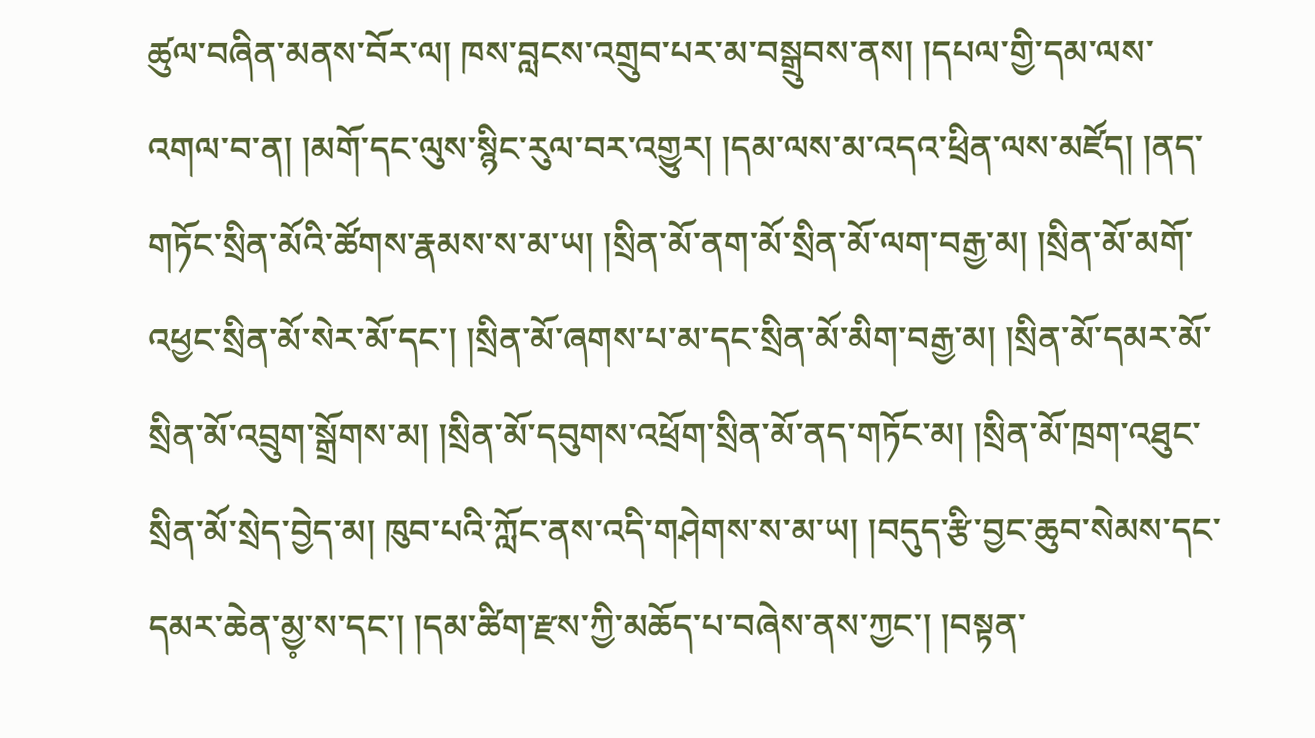ཚུལ་བཞིན་མནས་བོར་ལ། ཁས་བླངས་འགྲུབ་པར་མ་བསྒྲུབས་ནས། །དཔལ་གྱི་དམ་ལས་འགལ་བ་ན། །མགོ་དང་ལུས་སྙིང་རུལ་བར་འགྱུར། །དམ་ལས་མ་འདའ་ཕྲིན་ལས་མཛོད། །ནད་གཏོང་སྲིན་མོའི་ཚོགས་རྣམས་ས་མ་ཡ། །སྲིན་མོ་ནག་མོ་སྲིན་མོ་ལག་བརྒྱ་མ། །སྲིན་མོ་མགོ་འཕྱང་སྲིན་མོ་སེར་མོ་དང་། །སྲིན་མོ་ཞགས་པ་མ་དང་སྲིན་མོ་མིག་བརྒྱ་མ། །སྲིན་མོ་དམར་མོ་སྲིན་མོ་འབྲུག་སྒྲོགས་མ། །སྲིན་མོ་དབུགས་འཕྲོག་སྲིན་མོ་ནད་གཏོང་མ། །སྲིན་མོ་ཁྲག་འཐུང་སྲིན་མོ་སྲེད་བྱེད་མ། ཁུབ་པའི་ཀློང་ནས་འདི་གཤེགས་ས་མ་ཡ། །བདུད་རྩི་བྱང་ཆུབ་སེམས་དང་དམར་ཆེན་མྱ༷་ས་དང་། །དམ་ཚིག་རྫས་ཀྱི་མཆོད་པ་བཞེས་ནས་ཀྱང་། །བསྟན་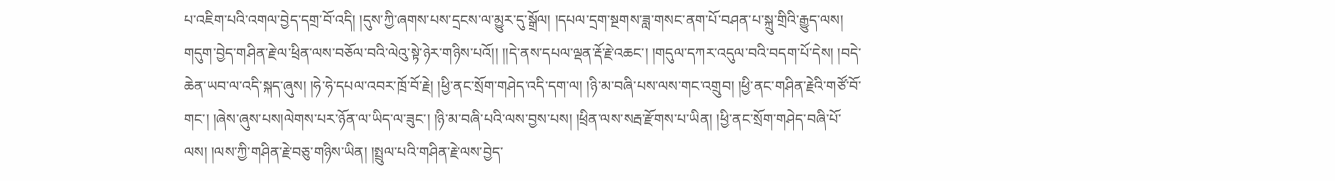པ་འཇིག་པའི་འགལ་བྱེད་དགྲ་བོ་འདི། །དུས་ཀྱི་ཞགས་པས་དྲངས་ལ་མྱུར་དུ་སྒྲོལ། །དཔལ་དྲག་སྔགས་ཟླ་གསང་ནག་པོ་བཤན་པ་སྐྲུ་གྲིའི་རྒྱུད་ལས། གདུག་བྱེད་གཤིན་རྗེ་ལ་ཕྲིན་ལས་བཅོལ་བའི་ལེའུ་སྟེ་ཉེར་གཉིས་པའོ།། །།དེ་ནས་དཔལ་ལྡན་རྡོ་རྗེ་འཆང་། །གདུལ་དཀར་འདུལ་བའི་བདག་པོ་དེས། །བདེ་ཆེན་ཡབ་ལ་འདི་སྐད་ཞུས། །ཧེ་ཧེ་དཔལ་འབར་ཁྲོ་བོ་རྗེ། །ཕྱི་ནང་སྲོག་གཤེད་འདི་དག་ལ། །ཉི་མ་བཞི་པས་ལས་གང་འགྲུབ། །ཕྱི་ནང་གཤིན་རྗེའི་གཙོ་བོ་གང་། །ཞེས་ཞུས་པས།ལེགས་པར་ཉོན་ལ་ཡིད་ལ་ཟུང་། །ཉི་མ་བཞི་པའི་ལས་བྱས་པས། །ཕྲིན་ལས་སརྦ་རྫོགས་པ་ཡིན། །ཕྱི་ནང་སྲོག་གཤེད་བཞི་པོ་ལས། །ལས་ཀྱི་གཤིན་རྗེ་བཅུ་གཉིས་ཡིན། །སྤྲུལ་པའི་གཤིན་རྗེ་ལས་བྱེད་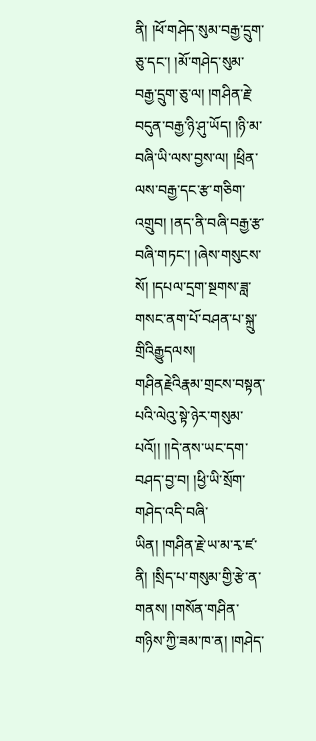ནི། །ཕོ་གཤེད་སུམ་བརྒྱ་དྲུག་ཅུ་དང་། །མོ་གཤེད་སུམ་བརྒྱ་དྲུག་ཅུ་ལ། །གཤིན་རྗེ་བདུན་བརྒྱ་ཉི་ཤུ་ཡོད། །ཉི་མ་བཞི་ཡི་ལས་བྱས་ལ། །ཕྲིན་ལས་བརྒྱ་དང་རྩ་གཅིག་འགྲུབ། །ནད་ནི་བཞི་བརྒྱ་རྩ་བཞི་གཏང་། །ཞེས་གསུངས་སོ། །དཔལ་དྲག་སྔགས་ཟླ་གསང་ནག་པོ་བཤན་པ་སྐྲུ་གྲིའིརྒྱུདལས། གཤིནརྗེའིརྣམ་གྲངས་བསྟན་པའི་ལེའུ་སྟེ་ཉེར་གསུམ་པའོ།། །།དེ་ནས་ཡང་དག་བཤད་བྱ་བ། །ཕྱི་ཡི་སྲོག་གཤེད་འདི་བཞི་ཡིན། །གཤིན་རྗེ་ཡ་མ་རྭ་ཛ་ནི། །སྲིད་པ་གསུམ་གྱི་རྩེ་ན་གནས། །གསོན་གཤིན་གཉིས་ཀྱི་ཟམ་ཁ་ན། །གཤེད་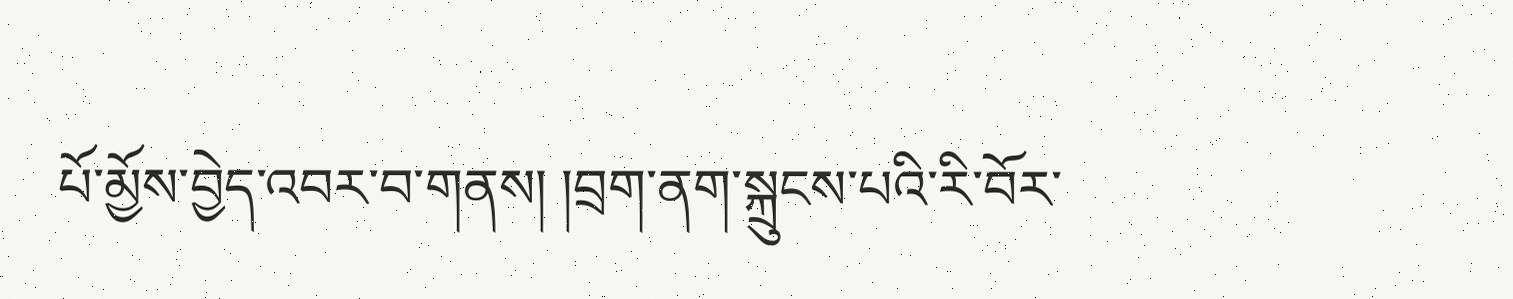པོ་མྱོས་བྱེད་འབར་བ་གནས། །བྲག་ནག་སྐྲུངས་པའི་རི་བོར་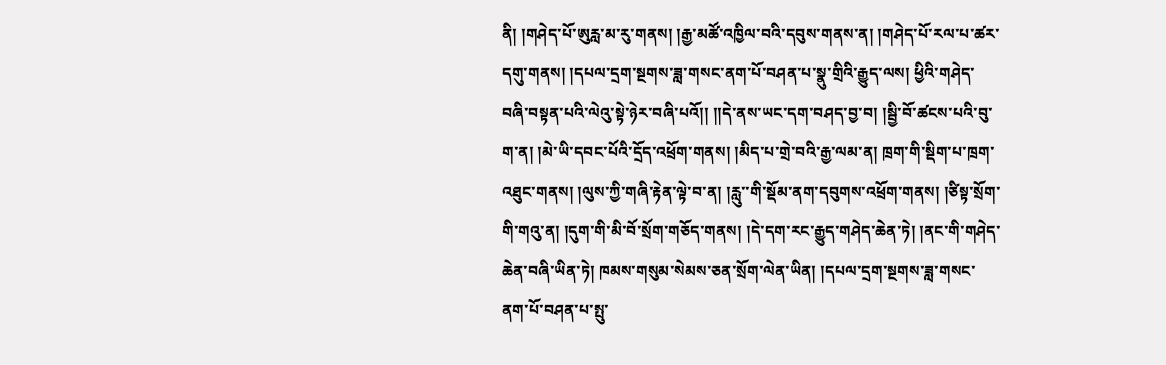ནི། །གཤེད་པོ་ཨུརླ་མ་རུ་གནས། །རྒྱ་མཚོ་འཁྱིལ་བའི་དབུས་གནས་ན། །གཤེད་པོ་རལ་པ་ཚར་དགུ་གནས། །དཔལ་དྲག་སྔགས་ཟླ་གསང་ནག་པོ་བཤན་པ་སྣུ་གྲིའི་རྒྱུད་ལས། ཕྱིའི་གཤེད་བཞི་བསྟན་པའི་ལེའུ་སྟེ་ཉེར་བཞི་པའོ།། །།དེ་ནས་ཡང་དག་བཤད་བྱ་བ། །སྦྱི་བོ་ཚངས་པའི་བུ་ག་ན། །མེ་ཡི་དབང་པོའི་དྲོད་འཕྲོག་གནས། །མིད་པ་གྲེ་བའི་རྒྱ་ལམ་ན། ཁྲག་གི་སྡིག་པ་ཁྲག་འཐུང་གནས། །ལུས་ཀྱི་གཞི་རྟེན་ལྟེ་བ་ན། །རླུ་་གི་སྡོམ་ནག་དབུགས་འཕྲོག་གནས། །ཙིསྟ་སྲོག་གི་གའུ་ན། །དུག་གི་མི་བོ་སྲོག་གཅོད་གནས། །དེ་དག་རང་རྒྱུད་གཤེད་ཆེན་ཏེ། །ནང་གི་གཤེད་ཆེན་བཞི་ཡིན་ཏེ། ཁམས་གསུམ་སེམས་ཅན་སྲོག་ལེན་ཡིན། །དཔལ་དྲག་སྔགས་ཟླ་གསང་ནག་པོ་བཤན་པ་སྤུ་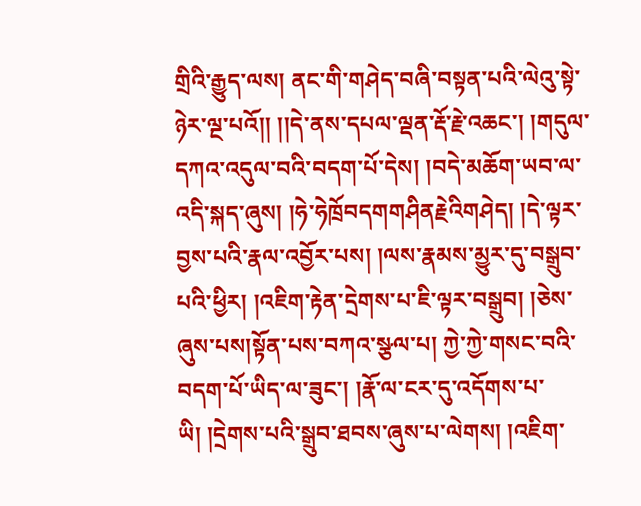གྲིའི་རྒྱུད་ལས། ནང་གི་གཤེད་བཞི་བསྟན་པའི་ལེའུ་སྟེ་ཉེར་ལྔ་པའོ།། །།དེ་ནས་དཔལ་ལྡན་རྡོ་རྗེ་འཆང་། །གདུལ་དཀའ་འདུལ་བའི་བདག་པོ་དེས། །བདེ་མཆོག་ཡབ་ལ་འདི་སྐད་ཞུས། །ཧེ་ཧེཁྲོབདགགཤིནརྗེའིགཤེད། །དེ་ལྟར་བྱས་པའི་རྣལ་འབྱོར་པས། །ལས་རྣམས་མྱུར་དུ་བསྒྲུབ་པའི་ཕྱིར། །འཇིག་རྟེན་དྲེགས་པ་ཇི་ལྟར་བསྒྲུབ། །ཅེས་ཞུས་པས།སྟོན་པས་བཀའ་སྩལ་པ། ཀྱེ་ཀྱེ་གསང་བའི་བདག་པོ་ཡིད་ལ་ཟུང་། །རྣོ་ལ་ངར་དུ་འདོགས་པ་ཡི། །དྲེགས་པའི་སྒྲུབ་ཐབས་ཞུས་པ་ལེགས། །འཇིག་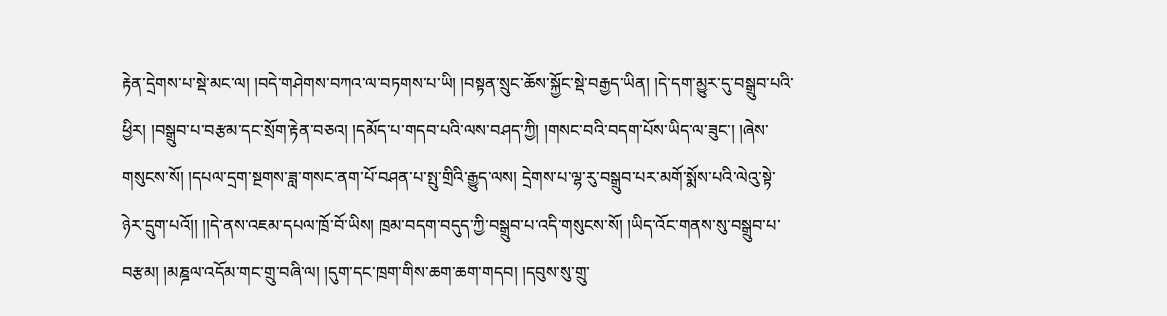རྟེན་དྲེགས་པ་སྡེ་མང་ལ། །བདེ་གཤེགས་བཀའ་ལ་བཏགས་པ་ཡི། །བསྟན་སྲུང་ཆོས་སྐྱོང་སྡེ་བརྒྱད་ཡིན། །དེ་དག་མྱུར་དུ་བསྒྲུབ་པའི་ཕྱིར། །བསྒྲུབ་པ་བརྩམ་དང་སྲོག་རྟེན་བཅའ། །དམོད་པ་གདབ་པའི་ལས་བཤད་ཀྱི། །གསང་བའི་བདག་པོས་ཡིད་ལ་ཟུང་། །ཞེས་གསུངས་སོ། །དཔལ་དྲག་སྔགས་ཟླ་གསང་ནག་པོ་བཤན་པ་སྤུ་གྲིའི་རྒྱུད་ལས། དྲེགས་པ་ལྷ་རུ་བསྒྲུབ་པར་མགོ་སྨོས་པའི་ལེའུ་སྟེ་ཉེར་དྲུག་པའོ།། །།དེ་ནས་འཇམ་དཔལ་ཁྲོ་བོ་ཡིས། ཁྲམ་བདག་བདུད་ཀྱི་བསྒྲུབ་པ་འདི་གསུངས་སོ། །ཡིད་འོང་གནས་སུ་བསྒྲུབ་པ་བརྩམ། །མཎྜལ་འདོམ་གང་གྲུ་བཞི་ལ། །དུག་དང་ཁྲག་གིས་ཆག་ཆག་གདབ། །དབུས་སུ་གྲུ་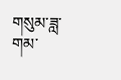གསུམ་ཟླ་གམ་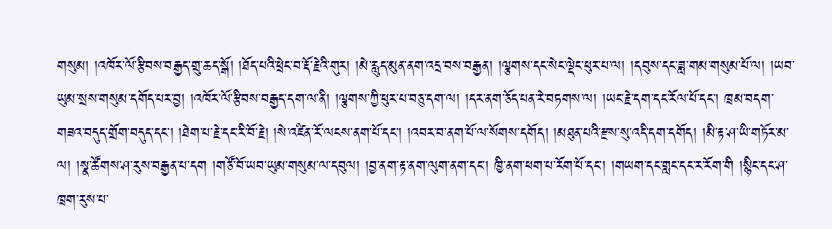གསུམ། །འཁོར་ལོ་རྩིབས་བརྒྱད་གྲུ་ཆད་སྒོ། །ཐོད་པའི་ཕྲེང་བ་རྡོ་རྗེའི་གུར། །མེ་རླུད་མུན་ནག་འདྲ་བས་བརྒྱན། །ལྕགས་དང་སེང་ལྡེང་ཕུར་པ་ལ། །དབུས་དང་ཟླ་གམ་གསུམ་པོ་ལ། །ཡབ་ཡུམ་སྲས་གསུམ་དགོད་པར་བྱ། །འཁོར་ལོ་རྩིབས་བརྒྱད་དག་ལ་ནི། །ལྕགས་ཀྱི་ཕུར་པ་བཅུ་དག་ལ། །དར་ནག་ཅོད་པན་རེ་བཏགས་ལ། །ཡང་རྗེ་དག་དང་རོལ་པོ་དང་། ཁྲམ་བདག་གཟའ་བདུད་གྲོག་བདུད་དང་། །ཐེག་པ་རྗེ་དང་རི་བོ་རྗེ། །སེ་འཛིན་རོ་ལངས་ནག་པོ་དང་། །འབར་བ་ནག་པོ་ལ་སོགས་དགོད། །མཐུན་པའི་རྫས་སུ་འདི་དག་དགོད། །མི་རྟ་ཤ་ཡི་གཏོར་མ་ལ། །སྣ་ཚོགས་ཤ་རུས་བརྒྱན་པ་དག །གཙོ་བོ་ཡབ་ཡུམ་གསུམ་ལ་དབུལ། །བྱ་ནག་རྟ་ནག་ལུག་ནག་དང་། ཁྱི་ནག་ཕག་པ་རོག་པོ་དང་། །གཡག་དང་གླང་དང་ར་རོག་གི །སྙིང་དང་ཤ་ཁྲག་རུས་པ་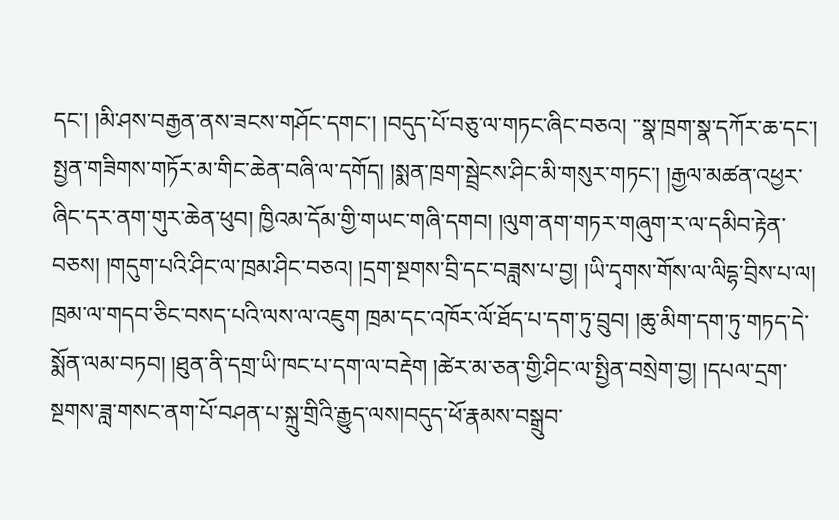དང་། །མི་ཤས་བརྒྱན་ནས་ཟངས་གཤོང་དགང་། །བདུད་པོ་བཅུ་ལ་གཏང་ཞིང་བཅའ། ་་སྣ་ཁྲག་སྣ་དཀོར་ཆ་དང་། སྤྱན་གཟིགས་གཏོར་མ་གིང་ཆེན་བཞི་ལ་དགོད། །སྨན་ཁྲག་སྦྲེངས་ཤིང་མི་གསུར་གཏང་། །རྒྱལ་མཚན་འཕྱར་ཞིང་དར་ནག་གུར་ཆེན་ཕུབ། ཁྱིའམ་དོམ་གྱི་གཡང་གཞི་དགབ། །ལུག་ནག་གཏར་གཞུག་ར་ལ་དམིབ་རྟེན་བཅས། །གདུག་པའི་ཤིང་ལ་ཁྲམ་ཤིང་བཅའ། །དྲག་སྔགས་བྲི་དང་བཟླས་པ་བྱ། །ཡི་དྭགས་གོས་ལ་ལིདྷ་བྲིས་པ་ལ། ཁྲམ་ལ་གདབ་ཅིང་བསད་པའི་ལས་ལ་འཇུག ཁྲམ་དང་འཁོར་ལོ་ཐོད་པ་དག་ཏུ་བྲུབ། །ཆུ་མིག་དག་ཏུ་གཏད་དེ་སྨོན་ལམ་བཏབ། །ཐུན་ནི་དགྲ་ཡི་ཁང་པ་དག་ལ་བརྡེག །ཚེར་མ་ཅན་གྱི་ཤིང་ལ་སྤྱིན་བསྲེག་བྱ། །དཔལ་དྲག་སྔགས་ཟླ་གསང་ནག་པོ་བཤན་པ་སྐྲུ་གྲིའི་རྒྱུད་ལས།བདུད་ཕོ་རྣམས་བསྒྲུབ་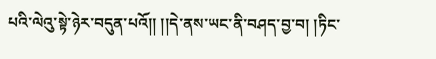པའི་ལེའུ་སྟེ་ཉེར་བདུན་པའོ།། །།དེ་ནས་ཡང་ནི་བཤད་བྱ་བ། །ཏིང་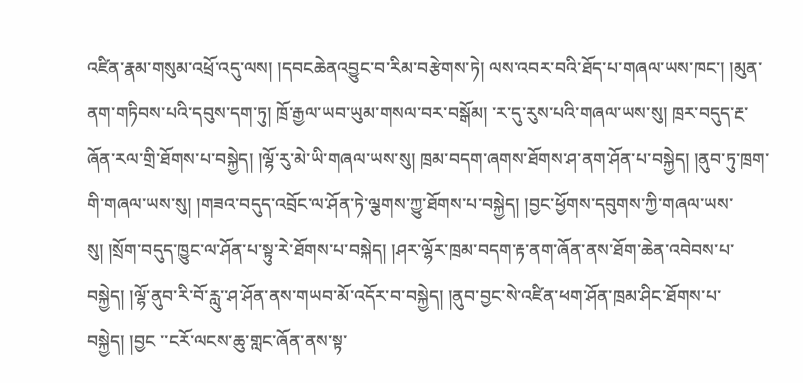འཛིན་རྣམ་གསུམ་འཕྲོ་འདུ་ལས། །དབངཆེནའབྱུང་བ་རིམ་བརྩེགས་ཏེ། ལས་འབར་བའི་ཐོད་པ་གཞལ་ཡས་ཁང་། །མུན་ནག་གཏིབས་པའི་དབུས་དག་ཏུ། ཁྲོ་རྒྱལ་ཡབ་ཡུམ་གསལ་བར་བསྒོམ། ་ར་དུ་རུས་པའི་གཞལ་ཡས་སུ། ཁྲར་བདུད་རྔ་ཞོན་རལ་གྲི་ཐོགས་པ་བསྐྱེད། །ལྷོ་རུ་མེ་ཡི་གཞལ་ཡས་སུ། ཁྲམ་བདག་ཞགས་ཐོགས་ཤ་ནག་ཤོན་པ་བསྐྱེད། །ནུབ་ཏུ་ཁྲག་གི་གཞལ་ཡས་སུ། །གཟའ་བདུད་འབྲོང་ལ་ཤོན་ཏེ་ལྕགས་ཀྱུ་ཐོགས་པ་བསྐྱེད། །བྱང་ཕྱོགས་དབུགས་ཀྱི་གཞལ་ཡས་སུ། །སྲོག་བདུད་ཁྱུང་ལ་ཤོན་པ་སྟུ་རེ་ཐོགས་པ་བསྐེད། །ཤར་ལྷོར་ཁྲམ་བདག་རྟ་ནག་ཞོན་ནས་ཐོག་ཆེན་འབེབས་པ་བསྐྱེད། །ལྷོ་ནུབ་རི་བོ་རླུ་་ཤ་ཤོན་ནས་གཡབ་མོ་འདོར་བ་བསྐྱེད། །ནུབ་བྱང་སེ་འཛིན་ཕག་ཤོན་ཁྲམ་ཤིང་ཐོགས་པ་བསྐྱེད། །བྱང ་་ངརོ་ལངས་ཆུ་གླང་ཞོན་ནས་སྟ་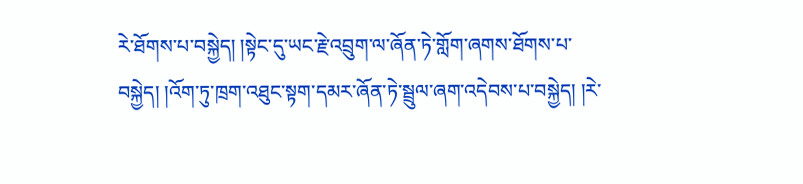རེ་ཐོགས་པ་བསྐྱེད། །སྟེང་དུ་ཡང་རྗེ་འབྲུག་ལ་ཞོན་ཏེ་གློག་ཞགས་ཐོགས་པ་བསྐྱེད། །འོག་ཏུ་ཁྲག་འཐུང་སྟག་དམར་ཞོན་ཏེ་སྦྲུལ་ཞག་འདེབས་པ་བསྐྱེད། །རེ་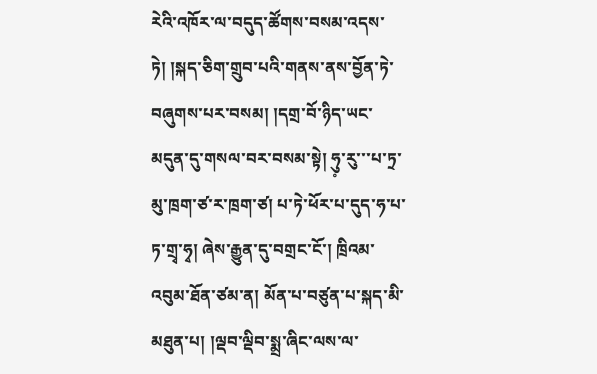རེའི་འཁོར་ལ་བདུད་ཚོགས་བསམ་འདས་ཏེ། །སྐད་ཅིག་གྲུབ་པའི་གནས་ནས་བྱོན་ཏེ་བཞུགས་པར་བསམ། །དགྲ་བོ་ཉིད་ཡང་མདུན་དུ་གསལ་བར་བསམ་སྟེ། ཧུ༷་རུ་་་པ་ཏྲ་མུ་ཁྲག་ཙ་ར་ཁྲག་ཙ། པ་ཏེ་ཕོར་པ་དུད་ཧ་པ་ཏ་གྲྭ་ཧྭ། ཞེས་རྒྱུན་དུ་བགྲང་ངོ་། ཁྲིའམ་འབུམ་ཐོན་ཙམ་ན། མོན་པ་བཙུན་པ་སྐད་མི་མཐུན་པ། །ལྡབ་ལྡིབ་སྨྲ་ཞིང་ལས་ལ་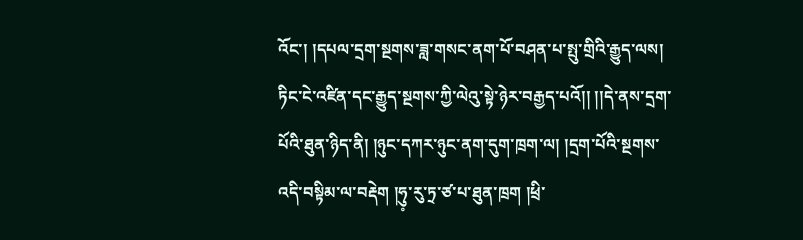འོང་། །དཔལ་དྲག་སྔགས་ཟླ་གསང་ནག་པོ་བཤན་པ་སྤུ་གྲིའི་རྒྱུད་ལས། ཏིང་ངེ་འཛིན་དང་རྒྱུད་སྔགས་ཀྱི་ལེའུ་སྟེ་ཉེར་བརྒྱད་པའོ།། །།དེ་ནས་དྲག་པོའི་ཐུན་ཉིད་ནི། །ཉུང་དཀར་ཉུང་ནག་དུག་ཁྲག་ལ། །དྲག་པོའི་སྔགས་འདི་བསྟིམ་ལ་བརྡེག །ཧུ༷་རུ་ཏྲ་ཙ་པ་ཐུན་ཁྲག །ཕྲི་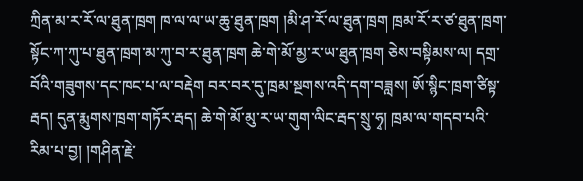ཀྲིན་མ་ར་རོ་ལ་ཐུན་ཁྲག ཁ་ལ་ལ་ཡ་ཆུ་ཐུན་ཁྲག །མི་ཤ་རོ་ལ་ཐུན་ཁྲག ཁྲམ་རོ་ར་ཙ་ཐུན་ཁྲག་སྟོང་ཀ་ཀུ་པ་ཐུན་ཁྲག་མ་ཀུ་བ་ར་ཐུན་ཁྲག ཆེ་གེ་མོ་མྱ་ར་ཡ་ཐུན་ཁྲག ཅེས་བསྟིམས་ལ། དགྲ་བོའི་གཟུགས་དང་ཁང་པ་ལ་བརྡེག བར་བར་དུ་ཁྲམ་སྔགས་འདི་དག་བཟླས། ཨོ་སྙིང་ཁྲག་ཙིསྟ་རྦད། དུན་རྨུགས་ཁྲག་གཏོར་རྦད། ཆེ་གེ་མོ་མུ་ར་ཡ་གུག་ལིང་རྦད་སྲུ་ཧྭ། ཁྲམ་ལ་གདབ་པའི་རིམ་པ་བྱ། །གཤིན་རྗེ་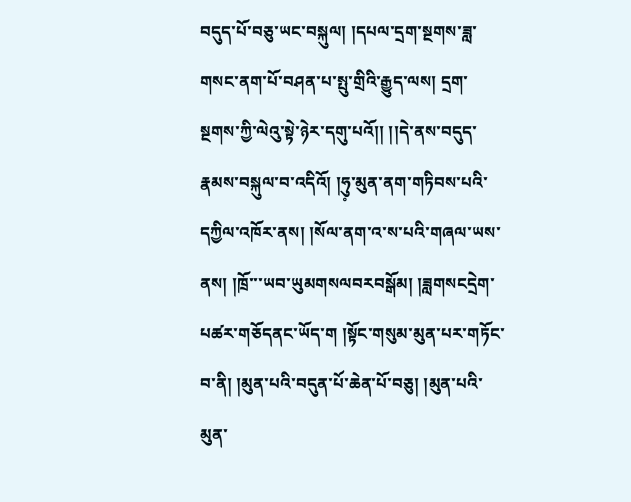བདུད་པོ་བཅུ་ཡང་བསྐུལ། །དཔལ་དྲག་སྔགས་ཟླ་གསང་ནག་པོ་བཤན་པ་སྤུ་གྲིའི་རྒྱུད་ལས། དྲག་སྔགས་ཀྱི་ལེའུ་སྟེ་ཉེར་དགུ་པའོ།། །།དེ་ནས་བདུད་རྣམས་བསྐུལ་བ་འདིའོ། །ཧུ༷་མུན་ནག་གཏིབས་པའི་དཀྱིལ་འཁོར་ནས། །སོལ་ནག་འ་ས་པའི་གཞལ་ཡས་ནས། །ཁྲོ་་་ཡབ་ཡུམགསལབརབསྒོམ། །ཟླགསངདྲེག་པཚར་གཅོདནང་ཡོད་ག །སྟོང་གསུམ་མུན་པར་གཏོང་བ་ནི། །མུན་པའི་བདུན་པོ་ཆེན་པོ་བཅུ། །མུན་པའི་མུན་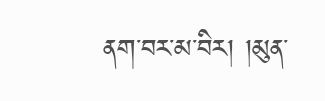ནག་བར་མ་བིར། །མུན་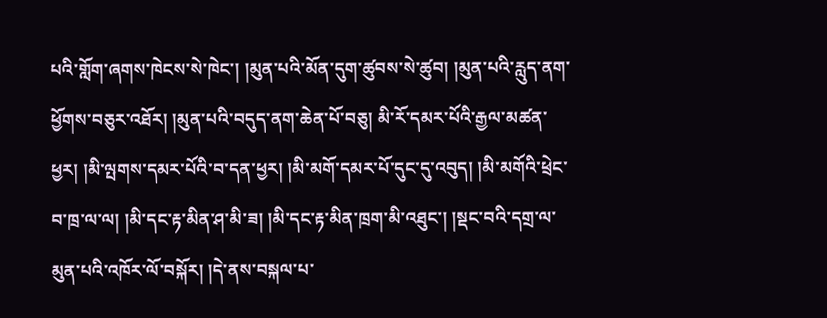པའི་གློག་ཞགས་ཁེངས་སེ་ཁེང་། །མུན་པའི་མོན་དུག་ཚུབས་སེ་ཚུབ། །མུན་པའི་རླུད་ནག་ཕྱོགས་བཅུར་འཐོར། །མུན་པའི་བདུད་ནག་ཆེན་པོ་བཅུ། མི་རོ་དམར་པོའི་རྒྱལ་མཚན་ཕྱར། །མི་ལྤགས་དམར་པོའི་བ་དན་ཕྱར། །མི་མགོ་དམར་པོ་དུང་དུ་འབུད། །མི་མགོའི་ཕྲེང་བ་ཁྲ་ལ་ལ། །མི་དང་རྟ་མིན་ཤ་མི་ཟ། །མི་དང་རྟ་མིན་ཁྲག་མི་འཐུང་། །སྡང་བའི་དགྲ་ལ་མུན་པའི་འཁོར་ལོ་བསྐོར། །དེ་ནས་བསྐལ་པ་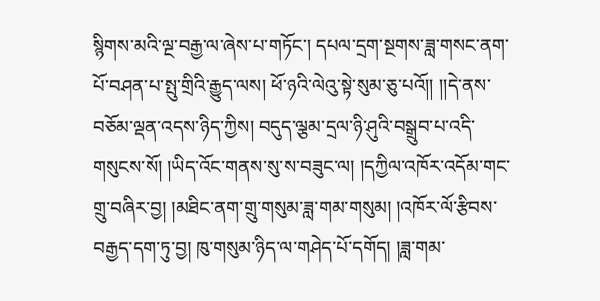སྙིགས་མའི་ལྔ་བརྒྱ་ལ་ཞེས་པ་གཏོང་། དཔལ་དྲག་སྔགས་ཟླ་གསང་ནག་པོ་བཤན་པ་སྤུ་གྲིའི་རྒྱུད་ལས། ཕོ་ཉའི་ལེའུ་སྟེ་སུམ་ཅུ་པའོ།། །།དེ་ནས་བཅོམ་ལྡན་འདས་ཉིད་ཀྱིས། བདུད་ལྕམ་དྲལ་ཉི་ཤུའི་བསྒྲུབ་པ་འདི་གསུངས་སོ། །ཡིད་འོང་གནས་སུ་ས་བཟུང་ལ། །དཀྱིལ་འཁོར་འདོམ་གང་གྲུ་བཞིར་བྱ། །མཐིང་ནག་གྲུ་གསུམ་ཟླ་གམ་གསུམ། །འཁོར་ལོ་རྩིབས་བརྒྱད་དག་ཏུ་བྱ། ཁུ་གསུམ་ཉིད་ལ་གཤེད་པོ་དགོད། །ཟླ་གམ་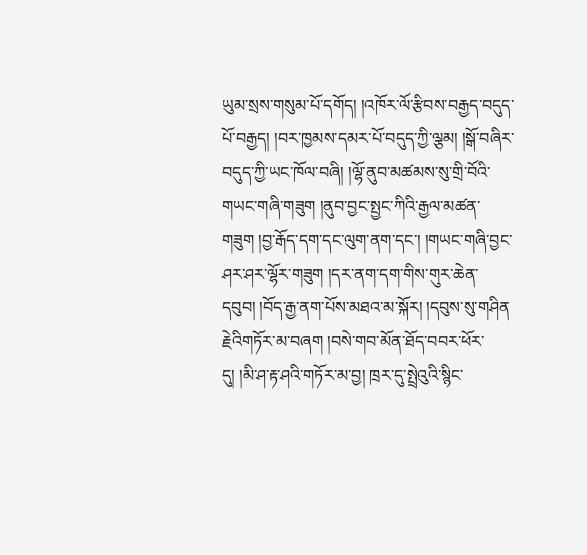ཡུམ་སྲས་གསུམ་པོ་དགོད། །འཁོར་ལོ་རྩིབས་བརྒྱད་བདུད་པོ་བརྒྱད། །བར་ཁྱམས་དམར་པོ་བདུད་ཀྱི་ལྕམ། །སྒོ་བཞིར་བདུད་ཀྱི་ཡང་ཁོལ་བཞི། །ལྷོ་ནུབ་མཚམས་སུ་གྲི་བོའི་གཡང་གཞི་གཟུག །ནུབ་བྱང་སྤྱང་ཀིའི་རྒྱལ་མཚན་གཟུག །བྱ་རྒོད་དག་དང་ལུག་ནག་དང་། །གཡང་གཞི་བྱང་ཤར་ཤར་ལྷོར་གཟུག །དར་ནག་དག་གིས་གུར་ཆེན་དབུབ། །བོད་རྒྱ་ནག་པོས་མཐའ་མ་སྐོར། །དབུས་སུ་གཤིན རྗེའིགཏོར་མ་བཞག །བསེ་གབ་མོན་ཐོད་བབར་ཕོར་དུ། །མི་ཤ་རྟ་ཤའི་གཏོར་མ་བྱ། ཁྲར་དུ་སྤྲེའུའི་སྙིང་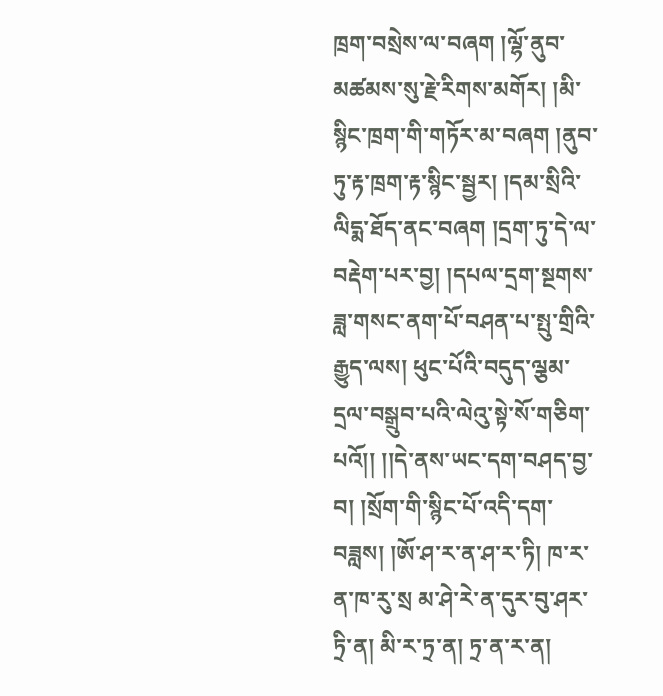ཁྲག་བསྲེས་ལ་བཞག །ལྷོ་ནུབ་མཚམས་སུ་རྗེ་རིགས་མགོར། །མི་སྙིང་ཁྲག་གི་གཏོར་མ་བཞག །ནུབ་ཏུ་རྟ་ཁྲག་རྟ་སྙིང་སྦྱར། །དམ་སྲིའི་ལིདྨ་ཐོད་ནང་བཞག །དྲག་ཏུ་དེ་ལ་བརྡེག་པར་བྱ། །དཔལ་དྲག་སྔགས་ཟླ་གསང་ནག་པོ་བཤན་པ་སྤུ་གྲིའི་རྒྱུད་ལས། ཕུང་པོའི་བདུད་ལྕམ་དྲལ་བསྒྲུབ་པའི་ལེའུ་སྟེ་སོ་གཅིག་པའོ།། །།དེ་ནས་ཡང་དག་བཤད་བྱ་བ། །སྲོག་གི་སྙིང་པོ་འདི་དག་བཟླས། །ཨོ་ཤ་ར་ན་ཤ་ར་ཏི། ཁ་ར་ན་ཁ་རུ་སྲ མ་ཤེ་རེ་ན་དུར་བུ་ཤར་ཏྲི་ན། མི་ར་ཏྲ་ན། ཏྲ་ན་ར་ན།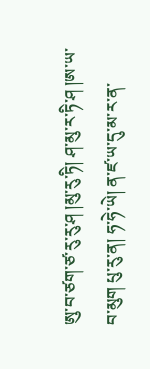ཨུ་བ་ཙག་ཙ་རུ་རུ་ཤ །མུ་རུ་ཏི། ཤ་མུ་ར་ཏི་ཤ །ཨ་ཡ་བ་མུག པུ་རུ་ན། ཧ་ཧེ་ཡེ། ན་ཛ་ཡ་དུ་མ་ར་ན་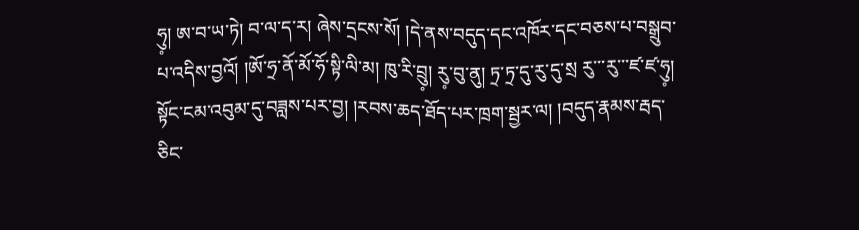ཧུ༷། ཨ་བ་ཡ་ཏེ། བ་ལ་ད་ར། ཞེས་དྲངས་སོ། །དེ་ནས་བདུད་དང་འཁོར་དང་བཅས་པ་བསྒྲུབ་པ་འདིས་བྱའོ། །ཨོ་ཧྲ་ནོ་མོ་ཧོ་སྟི་ལི་མ། ཁུ་རི་བྲུ༷། རུ༷་བུ་ནུ། ཏྲ་ཏྲ་དུ་རུ་དུ་སྲ རུ་་་རུ་་་ཛ་ཛ་ཧུ༷། སྟོང་ངམ་འབུམ་དུ་བཟླས་པར་བྱ། །རབས་ཆད་ཐོད་པར་ཁྲག་སྦྱར་ལ། །བདུད་རྣམས་རྦད་ཅིང་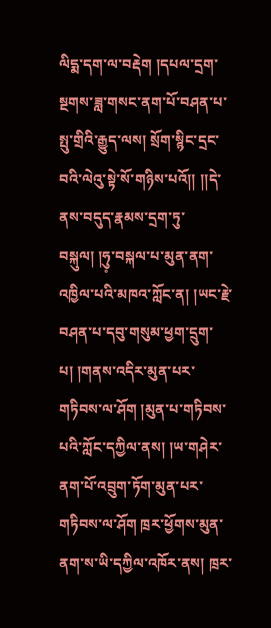ལིདྨ་དག་ལ་བརྡེག །དཔལ་དྲག་སྔགས་ཟླ་གསང་ནག་པོ་བཤན་པ་སྤུ་གྲིའི་རྒྱུད་ལས། སྲོག་སྙིང་དྲང་བའི་ལེའུ་སྟེ་སོ་གཉིས་པའོ།། །།དེ་ནས་བདུད་རྣམས་དྲག་ཏུ་བསྐུལ། །ཧུ༷་བསྐལ་པ་མུན་ནག་འཁྱིལ་པའི་མཁའ་ཀློང་ན། །ཡང་རྗེ་བཤན་པ་དབུ་གསུམ་ཕྱག་དྲུག་པ། །གནས་འདིར་མུན་པར་གཏིབས་ལ་ཤོག །མུན་པ་གཏིབས་པའི་ཀློང་དཀྱིལ་ནས། །ཡ་གཤེར་ནག་པོ་འབྲུག་ཏོག་མུན་པར་གཏིབས་ལ་ཤོག ཁྲར་ཕྱོགས་མུན་ནག་ས་ཡི་དཀྱིལ་འཁོར་ནས། ཁྲར་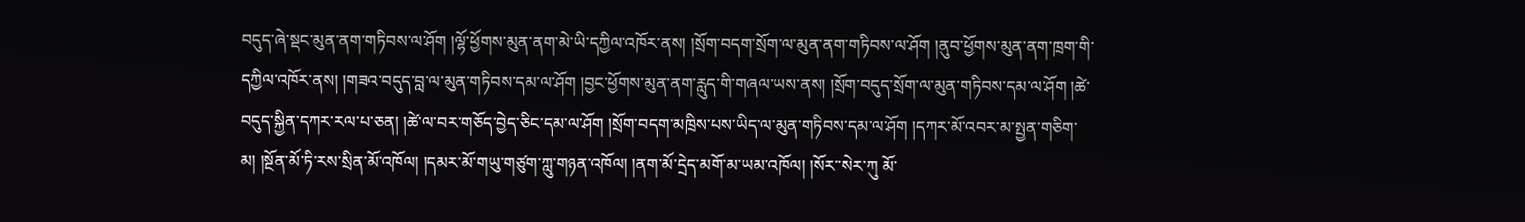བདུད་ཞེ་སྡང་མུན་ནག་གཏིབས་ལ་ཤོག །ལྷོ་ཕྱོགས་མུན་ནག་མེ་ཡི་དཀྱིལ་འཁོར་ནས། །སྲོག་བདག་སྲོག་ལ་མུན་ནག་གཏིབས་ལ་ཤོག །ནུབ་ཕྱོགས་མུན་ནག་ཁྲག་གི་དཀྱིལ་འཁོར་ནས། །གཟའ་བདུད་བླ་ལ་མུན་གཏིབས་དམ་ལ་ཤོག །བྱང་ཕྱོགས་མུན་ནག་རླུད་གི་གཞལ་ཡས་ནས། །སྲོག་བདུད་སྲོག་ལ་མུན་གཏིབས་དམ་ལ་ཤོག །ཚེ་བདུད་སྐྱིན་དཀར་རལ་པ་ཅན། །ཚེ་ལ་བར་གཅོད་བྱེད་ཅིང་དམ་ལ་ཤོག །སྲོག་བདག་མཁྲིས་པས་ཡིད་ལ་མུན་གཏིབས་དམ་ལ་ཤོག །དཀར་མོ་འབར་མ་སྤྱན་གཅིག་མ། །སྔོན་མོ་ཏི་རས་སྲིན་མོ་འཁོལ། །དམར་མོ་གཡུ་གཙུག་ཀླུ་གཉན་འཁོལ། །ནག་མོ་དྲེད་མགོ་མ་ཡམ་འཁོལ། །སོར་་སེར་ཀུ མོ་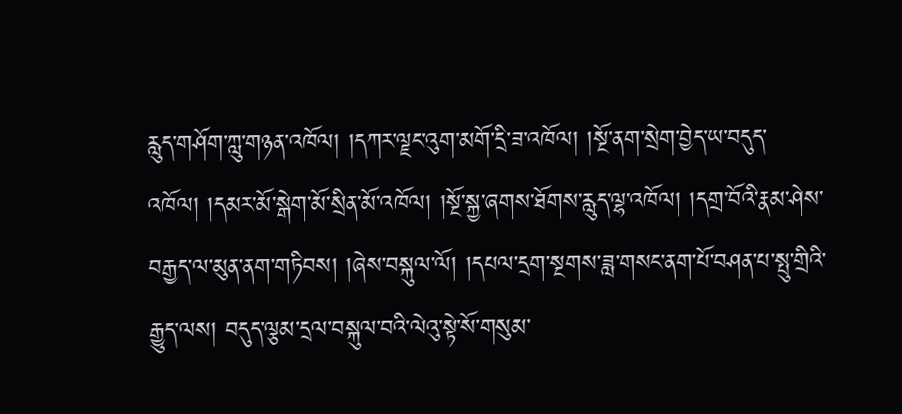རླུད་གཤོག་ཀླུ་གཉན་འཁོལ། །དཀར་ལྗང་འུག་མགོ་དྲི་ཟ་འཁོལ། །སྔོ་ནག་སྲེག་བྱེད་ཡ་བདུད་འཁོལ། །དམར་མོ་སྒེག་མོ་སྲིན་མོ་འཁོལ། །སྔོ་སྐྱ་ཞགས་ཐོགས་རླུད་ལྷ་འཁོལ། །དགྲ་བོའི་རྣམ་ཤེས་བརྒྱད་ལ་མུན་ནག་གཏིབས། །ཞེས་བསྐུལ་ལོ། །དཔལ་དྲག་སྔགས་ཟླ་གསང་ནག་པོ་བཤན་པ་སྤུ་གྲིའི་རྒྱུད་ལས། བདུད་ལྕམ་དྲལ་བསྐུལ་བའི་ལེའུ་སྟེ་སོ་གསུམ་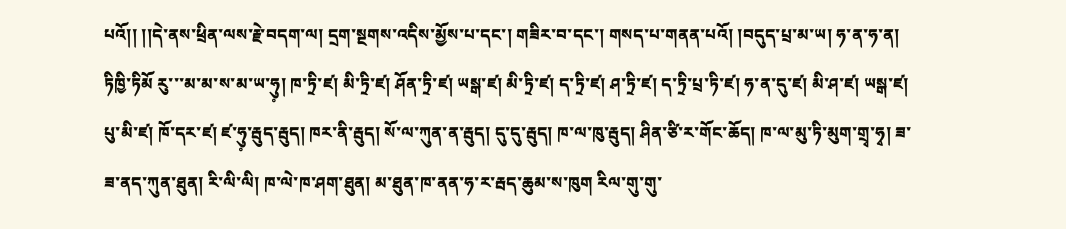པའོ།། །།དེ་ནས་ཕྲིན་ལས་རྗེ་བདག་ལ། དྲག་སྔགས་འདིས་མྱོས་པ་དང་། གཟིར་བ་དང་། གསད་པ་གནན་པའོ། །བདུད་པྲ་མ་ཡ། ཧ་ན་ཧ་ན། ཏིཁྱི་ཏིམོ རུ་་་མ་མ་ས་མ་ཡ་ཧུ༷། ཁ་ཏྲི་ཛ། མི་ཏྲི་ཛ། ཤོན་ཏྲི་ཛ། ཡསྒ་ཛ། མི་ཏྲི་ཛ། ད་ཏྲི་ཛ། ཤ་ཏྲི་ཛ། ད་ཏྲི་པྲ་ཏི་ཛ། ཧ་ན་དུ་ཛ། མི་ཤ་ཛ། ཡསྒ་ཛ། པུ་མི་ཛ། ཁོ་དར་ཛ། ཛ་ཧུ༷་རྦུད་རྦུད། ཁར་ནི་རྦུད། སོ་ལ་ཀུན་ན་རྦུད། དུ་དུ་རྦུད། ཁ་ལ་ཁུ་རྦུད། ཤིན་ཙི་ར་གོང་ཆོད། ཁ་ལ་མུ་ཏི་མུག་གྲྭ་ཧྭ། ཟ་ཟ་ནད་ཀུན་ཐུན། རི་ལི་ལི། ཁ་ལེ་ཁ་ཤག་ཐུན། མ་ཐུན་ཁ་ནན་ཧ་ར་རྦད་ཆུམ་ས་ཁུག རིལ་གུ་གུ་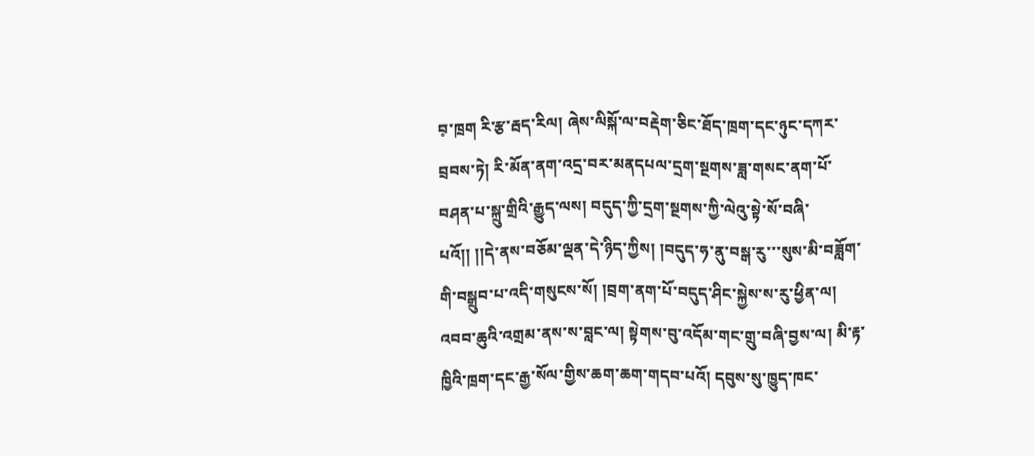བ༷་ཁྲག རི་རྩ་རྦད་རིལ། ཞེས་ལིསྐོ་ལ་བརྡེག་ཅིང་ཐོད་ཁྲག་དང་ཉུང་དཀར་བྲབས་ཏེ། རི་མོན་ནག་འདྲ་བར་མནདཔལ་དྲག་སྔགས་ཟླ་གསང་ནག་པོ་བཤན་པ་སྐྲུ་གྲིའི་རྒྱུད་ལས། བདུད་ཀྱི་དྲག་སྔགས་ཀྱི་ལེའུ་སྟེ་སོ་བཞི་པའོ།། །།དེ་ནས་བཅོམ་ལྡན་དེ་ཉིད་ཀྱིས། །བདུད་ཧ་ནུ་བསྒ་རུ་་་སུས་མི་བཟློག་གི་བསྒྲུབ་པ་འདི་གསུངས་སོ། །བྲག་ནག་པོ་བདུད་ཤིང་སྐྱེས་ས་རུ་ཕྱིན་ལ། འབབ་ཆུའི་འགྲམ་ནས་ས་བླང་ལ། སྟེགས་བུ་འདོམ་གང་གྲུ་བཞི་བྱས་ལ། མི་རྟ་ཁྱིའི་ཁྲག་དང་རྒྱ་སོལ་གྱིས་ཆག་ཆག་གདབ་པའོ། དབུས་སུ་ཁྱུད་ཁང་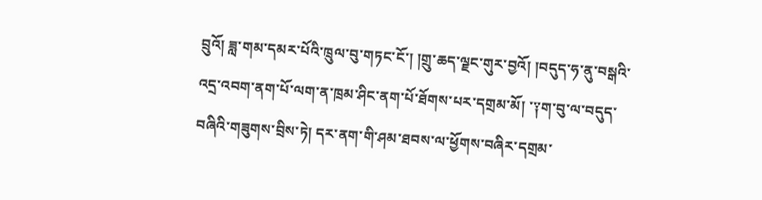བྲུའོ། ཟླ་གམ་དམར་པོའི་ཁྲུལ་བུ་གཏང་ངོ་། །གྲུ་ཆད་ལྗང་གུར་བྱའོ། །བདུད་ཧ་ནུ་བསྒའི་འདྲ་འབག་ནག་པོ་ལག་ན་ཁྲམ་ཤིང་ནག་པོ་ཐོགས་པར་དགྲམ་མོ། ་༑ག་བུ་ལ་བདུད་བཞིའི་གཟུགས་བྲིས་ཏེ། དར་ནག་གི་ཤམ་ཐབས་ལ་ཕྱོགས་བཞིར་དགྲམ་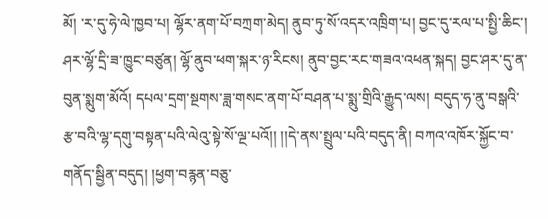མོ། ་ར་དུ་ཧེ་ལེ་ཁྱབ་པ། ལྷོར་ནག་པོ་བཀྲག་མེད། ནུབ་ཏུ་སོ་འདར་འཁྲིག་པ། བྱང་དུ་རལ་པ་སྤྱི་ཆིང་། ཤར་ལྷོ་དྲི་ཟ་ཁྱུང་བཙུན། ལྷོ་ནུབ་ཕག་སྐར་ཉ་རིངས། ནུབ་བྱང་རང་གཟའ་འཕན་སྐད། བྱང་ཤར་དུ་ན་བུན་སྨུག་མོའོ། དཔལ་དྲག་སྔགས་ཟླ་གསང་ནག་པོ་བཤན་པ་སྨུ་གྲིའི་རྒྱུད་ལས། བདུད་ཧ་ནུ་བསྒའི་རྩ་བའི་ལྷ་དགུ་བསྟན་པའི་ལེའུ་སྟེ་སོ་ལྔ་པའོ།། །།དེ་ནས་སྤྲུལ་པའི་བདུད་ནི། བཀའ་འཁོར་སྐྱོང་བ་གནོད་སྦྱིན་བདུད། །ཕྱག་བརྙན་བཅུ་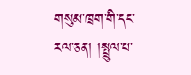གསུམ་ཁྲག་གི་དང་རལ་ཅན། །སྤྲུལ་པ་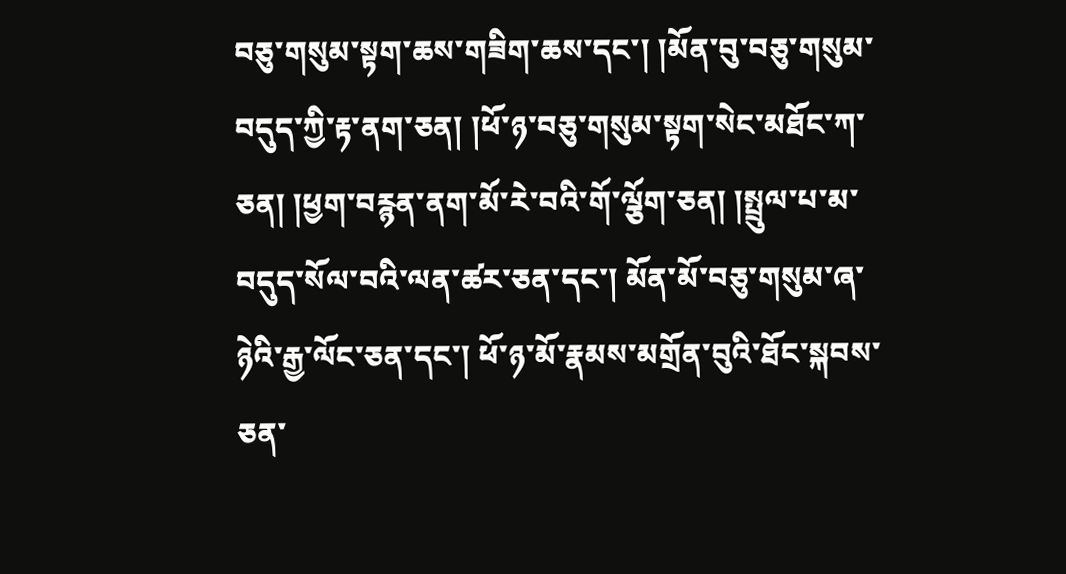བཅུ་གསུམ་སྟག་ཆས་གཟིག་ཆས་དང་། །མོན་བུ་བཅུ་གསུམ་བདུད་ཀྱི་རྟ་ནག་ཅན། །ཕོ་ཉ་བཅུ་གསུམ་སྟག་སེང་མཐོང་ཀ་ཅན། །ཕྱག་བརྙན་ནག་མོ་རེ་བའི་གོ་ལྕོག་ཅན། །སྤྲུལ་པ་མ་བདུད་སོལ་བའི་ལན་ཚར་ཅན་དང་། མོན་མོ་བཅུ་གསུམ་ཞ་ཉེའི་རྒྱ་ལོང་ཅན་དང་། ཕོ་ཉ་མོ་རྣམས་མགྲོན་བུའི་ཐོང་སྐབས་ཅན་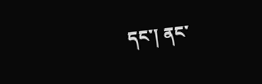དང་། ནང་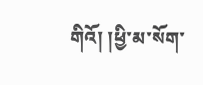གིའོ། །ཕྱི་མ་སོག་